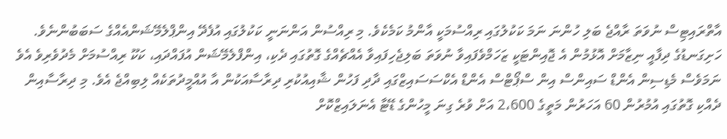އާތްރައިޓިސް ނުވަތަ ރާއްޖެ ބަލި ހުންނަ ނަމަ ކަކުލުގައި ރިއްސުމަކީ އާންމު ކަމެކެވެ. މި ރިއްސުން އަންނަނީ ކަކުލުގައި އުފެދޭ އިންޕްލެމޭޝަންއެއްގެ ސަބަބުންނެވެ. ހަށިގަނޑުގެ ދިފާއީ ނިޒާމަށް އޮޅުމުން އެ ޖޮއިންޓަކީ ޒަހަމްވެފައިވާ ނުވަތަ ބަލިޖެހިފައިވާ އެއްޗެއްގެ ގޮތުގައި ދެކި، އިންފްލެމޭޝަން އުފައްދައި، ކަކޫ ރިއްސުމަށް މެދުވެރިވެ އެވެ
ނަމަވެސް މެޑިސިން އެންޑް ސައިންސް އިން ސްޕޯޓްސް އެންޑް އެކްސަސައިޒްގައި ދާދި ފަހުން ޝާއިއުކުރި ދިރާސާއަކުން އާ އުއްމީދުތަކެއް ލިބިއްޖެ އެވެ. މި ދިރާސާއިން ދެއްކި ގޮތުގައި އުމުރުން 60 އަހަރުން މަތީގެ 2،600 އަށް ވުރެ ގިނަ މީހުންގެ ޑޭޓާ އެނަލައިޒްކޮށް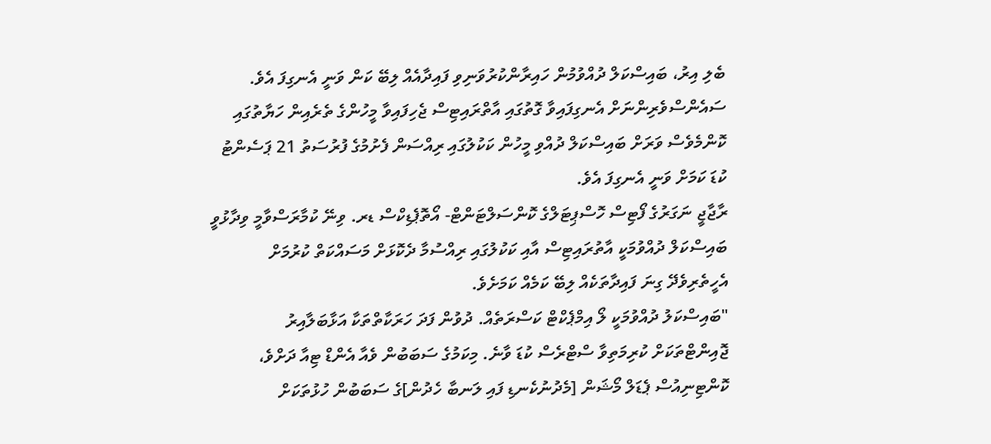ބެލި އިރު، ބައިސްކަލް ދުއްވުމުން ހައިރާންކުރުވަނިވި ފައިދާއެއް ލިބޭ ކަން ވަނީ އެނގިފަ އެވެ.
ސައެންސްވެރިންނަށް އެނގިފައިވާ ގޮތުގައި އާތްރައިޓިސް ޖެހިފައިވާ މީހުންގެ ތެރެއިން ހަޔާތުގައި ކޮންމެވެސް ވަރަށް ބައިސްކަލް ދުއްވި މީހުން ކަކުލުގައި ރިއްސަން ފެށުމުގެ ފުރުސަތު 21 ޕަސެންޓު ކުޑަ ކަމަށް ވަނީ އެނގިފަ އެވެ.
ރާޖާޖީ ނަގަރުގެ ފޯޓިސް ހޮސްޕިޓަލްގެ ކޮންސަލްޓަންޓް- އޯތޮޕެޑިކްސް ޑރ. ވިނޭ ކުމާރަސްވާމީ ވިދާޅުވީ ބައިސްކަލް ދުއްވުމަކީ އާތުރައިޓިސް އާއި ކަކުލުގައި ރިއްސުމާ ދެކޮޅަށް މަސައްކަތް ކުރުމަށް އެހީތެރިވެދޭ ގިނަ ފައިދާތަކެއް ލިބޭ ކަމެއް ކަމަށެވެ.
"ބައިސްކަލު ދުއްވުމަކީ ލޯ އިމްޕެކްޓް ކަސްރަތެއް. ދުވުން ފަދަ ހަރަކާތްތަކާ އަޅާބަލާއިރު ޖޮއިންޓްތަކަށް ކުރިމަތިވާ ސްޓްރެސް ކުޑަ ވާނެ. މިކަމުގެ ސަބަބުން ވެއާ އެންޑް ޓިއާ ދަށްވެ، ކޮންޓިނިއުސް ޕެޑަލް މޯޝަން [މެދުނުކެނޑި ފައި ލަނބާ ހެދުން]ގެ ސަބަބުން ހުޅުތަކަށް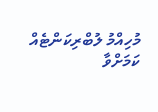މުހިއްމު ލުބްރިކަންޓެއް ކަމަށްވާ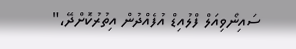ސައިނޯވިއަލް ފްލުއިޑް އުފެއްދުން އިތުރުކޮށްދޭ،"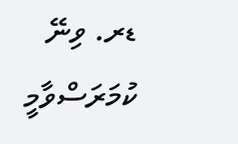ޑރ. ވިނޭ ކުމަރަސްވާމީ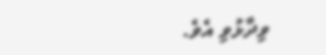ވިދާޅުވި އެވެ.